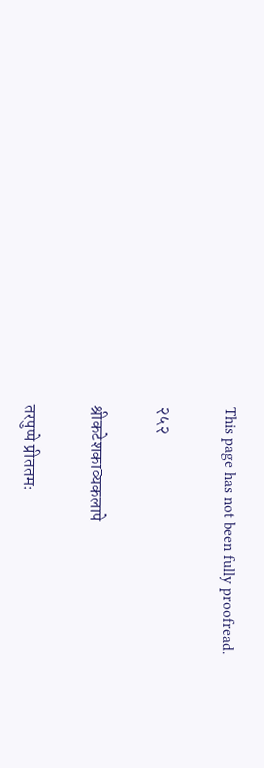This page has not been fully proofread.

२५२

श्रीकटेशकाव्यकलापे

तरपुप्पे प्रीततमः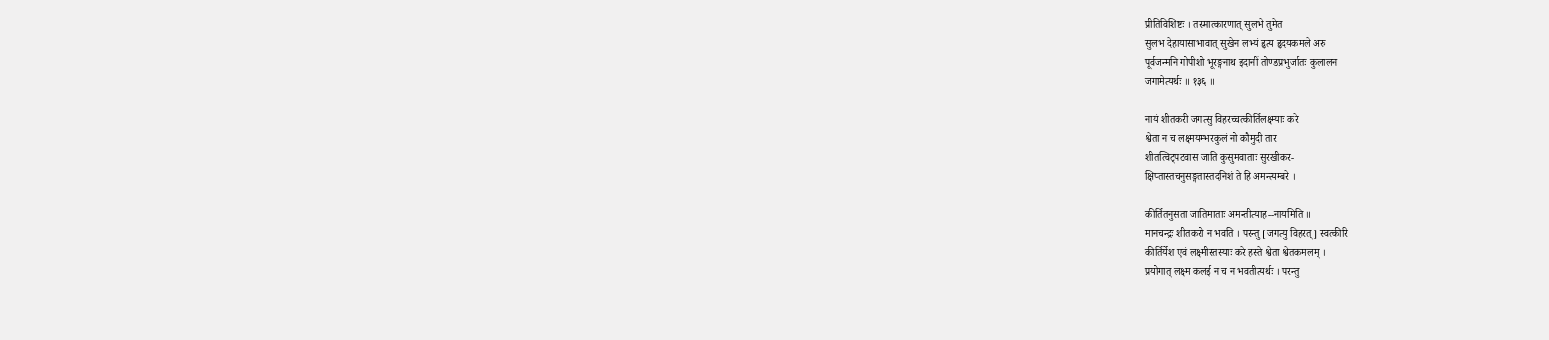प्रीतिविशिष्टः । तस्मात्कारणात् सुलभे तुमेत
सुलभ देहायासाभावात् सुखेन लभ्यं हृत्य हृदयकमले अरु
पूर्वजन्मनि गोपीशो भूरङ्गनाथ इदानीं तोण्डप्रभुर्जातः कुलालन
जगामेत्यर्थः ॥ १३६ ॥

नायं शीतकरी जगत्सु विहरच्चत्कीर्तिलक्ष्म्याः करे
श्वेता न च लक्ष्मयम्भरकुलं नो कौमुदी तार
शीतत्विट्पटवास जाति कुसुमवाताः सुरखीकर-
क्षिप्तास्तचनुसङ्गतास्तदनिशं ते हि अमन्त्यम्बरे ।

कीर्तितनुसता जातिमाताः अमन्तीत्याह--नायमिति ॥
मानचन्द्रः शीतकरो न भवति । परन्तु [जगत्यु विहरत्] स्वत्कीरि
कीर्तिर्येश एवं लक्ष्मीस्तस्याः करे हस्ते श्वेता श्वेतकमलम् ।
प्रयोगात् लक्ष्म कलई न च न भवतीत्यर्थः । परन्तु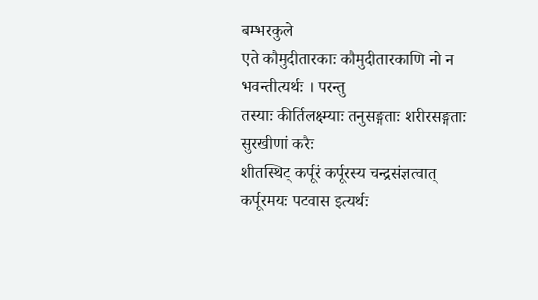बम्भरकुले
एते कौमुदीतारकाः कौमुदीतारकाणि नो न भवन्तीत्यर्थः । परन्तु
तस्याः कीर्तिलक्ष्म्याः तनुसङ्गताः शरीरसङ्गताः सुरखीणां करैः
शीतस्थिट् कर्पूरं कर्पूरस्य चन्द्रसंज्ञत्वात् कर्पूरमयः पटवास इत्यर्थः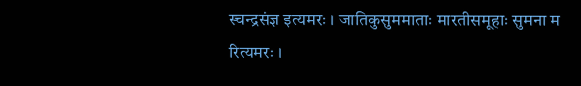स्चन्द्रसंज्ञ इत्यमरः । जातिकुसुममाताः मारतीसमूहाः सुमना म
रित्यमरः ।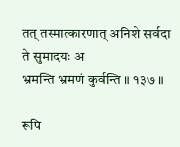तत् तस्मात्कारणात् अनिशे सर्वदा ते सुमादयः अ
भ्रमन्ति भ्रमणं कुर्वन्ति ॥ १३७ ॥

रूपि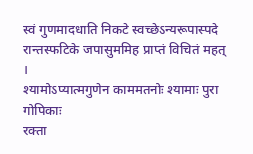स्वं गुणमादधाति निकटे स्वच्छेऽन्यरूपास्पदे
रान्तस्फटिके जपासुममिह प्राप्तं विचितं महत् ।
श्यामोऽप्यात्मगुणेन काममतनोः श्यामाः पुरा गोपिकाः
रक्ता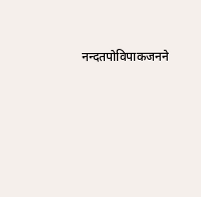नन्दतपोविपाकजनने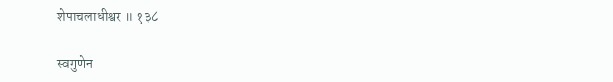शेपाचलाधीश्वर ॥ १३८

स्वगुणेन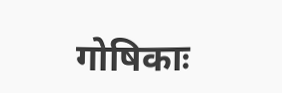गोषिकाः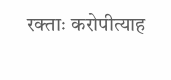रक्ताः करोपीत्याह